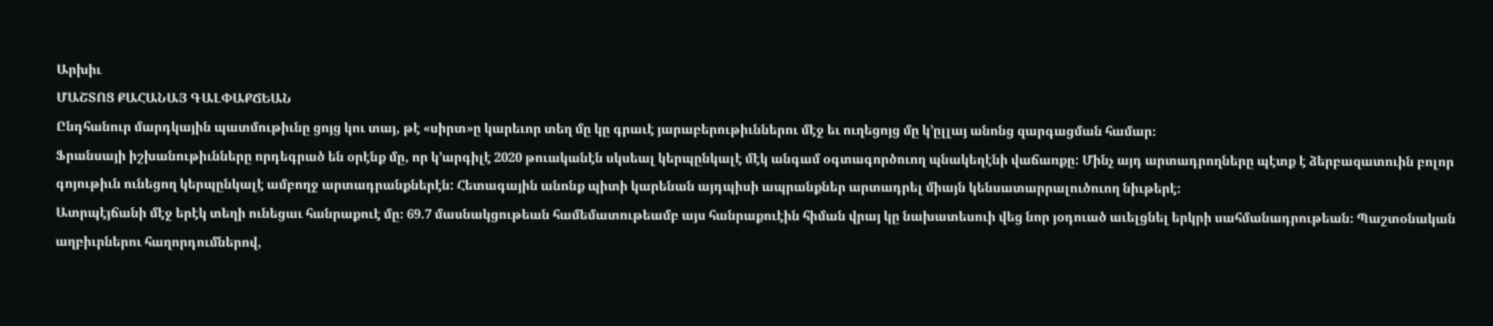Արխիւ
ՄԱՇՏՈՑ ՔԱՀԱՆԱՅ ԳԱԼՓԱՔՃԵԱՆ
Ընդհանուր մարդկային պատմութիւնը ցոյց կու տայ, թէ «սիրտ»ը կարեւոր տեղ մը կը գրաւէ յարաբերութիւններու մէջ եւ ուղեցոյց մը կ՚ըլլայ անոնց զարգացման համար։
Ֆրանսայի իշխանութիւնները որդեգրած են օրէնք մը, որ կ՚արգիլէ 2020 թուականէն սկսեալ կերպընկալէ մէկ անգամ օգտագործուող պնակեղէնի վաճառքը: Մինչ այդ արտադրողները պէտք է ձերբազատուին բոլոր գոյութիւն ունեցող կերպընկալէ ամբողջ արտադրանքներէն: Հետագային անոնք պիտի կարենան այդպիսի ապրանքներ արտադրել միայն կենսատարրալուծուող նիւթերէ:
Ատրպէյճանի մէջ երէկ տեղի ունեցաւ հանրաքուէ մը։ 69.7 մասնակցութեան համեմատութեամբ այս հանրաքուէին հիման վրայ կը նախատեսուի վեց նոր յօդուած աւելցնել երկրի սահմանադրութեան։ Պաշտօնական աղբիւրներու հաղորդումներով,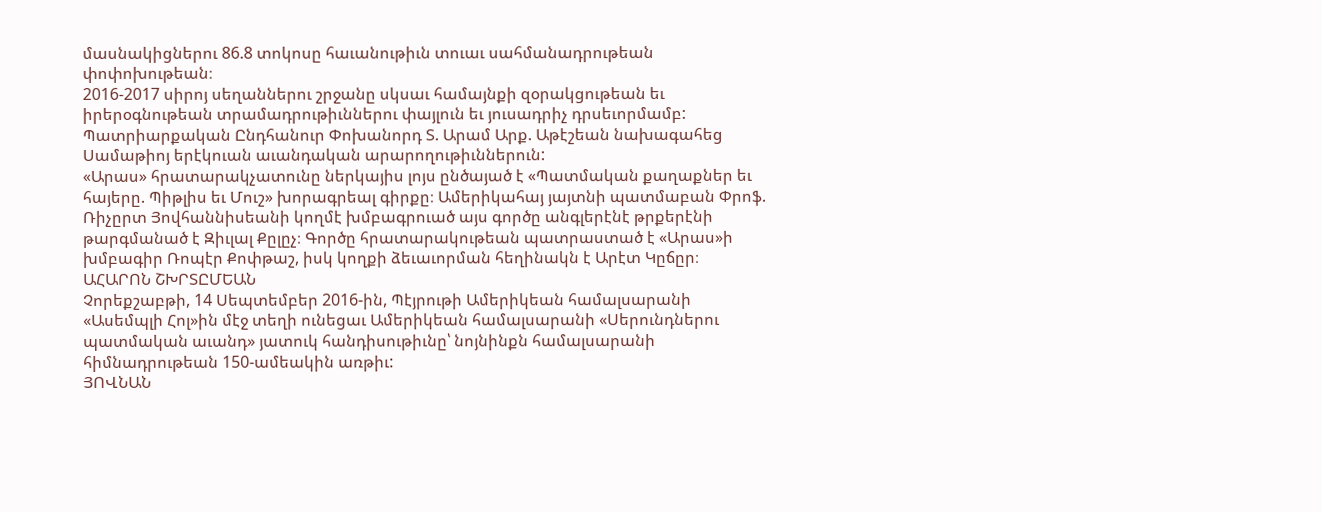մասնակիցներու 86.8 տոկոսը հաւանութիւն տուաւ սահմանադրութեան փոփոխութեան։
2016-2017 սիրոյ սեղաններու շրջանը սկսաւ համայնքի զօրակցութեան եւ իրերօգնութեան տրամադրութիւններու փայլուն եւ յուսադրիչ դրսեւորմամբ:
Պատրիարքական Ընդհանուր Փոխանորդ Տ. Արամ Արք. Աթէշեան նախագահեց Սամաթիոյ երէկուան աւանդական արարողութիւններուն:
«Արաս» հրատարակչատունը ներկայիս լոյս ընծայած է «Պատմական քաղաքներ եւ հայերը. Պիթլիս եւ Մուշ» խորագրեալ գիրքը։ Ամերիկահայ յայտնի պատմաբան Փրոֆ. Ռիչըրտ Յովհաննիսեանի կողմէ խմբագրուած այս գործը անգլերէնէ թրքերէնի թարգմանած է Զիւլալ Քըլըչ։ Գործը հրատարակութեան պատրաստած է «Արաս»ի խմբագիր Ռոպէր Քոփթաշ, իսկ կողքի ձեւաւորման հեղինակն է Արէտ Կըճըր։
ԱՀԱՐՈՆ ՇԽՐՏԸՄԵԱՆ
Չորեքշաբթի, 14 Սեպտեմբեր 2016-ին, Պէյրութի Ամերիկեան համալսարանի «Ասեմպլի Հոլ»ին մէջ տեղի ունեցաւ Ամերիկեան համալսարանի «Սերունդներու պատմական աւանդ» յատուկ հանդիսութիւնը՝ նոյնինքն համալսարանի հիմնադրութեան 150-ամեակին առթիւ:
ՅՈՎՆԱՆ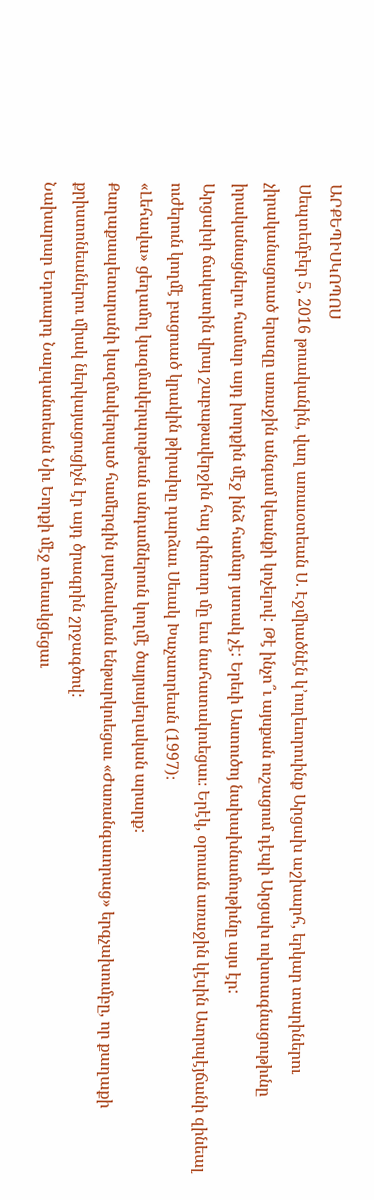ԱՐՔԵՊԻՍԿՈՊՈՍ
Սեպտեմբեր 5, 2016 թուականին, վաղ առաւօտեան Ս. Էջմիածնէն կ՚ուղեւորուինք Արցախ աշխարհ, երկար տարիներու չիրականացուած երազը առաջին անգամ կեանքի կոչելով: Թէ ինչո՞ւ այսքան ուշացում դէպի Արցախ ուխտագնացութիւնը իրականացնելու համար այդ խորքին մէջ ինձ համար յստակ չէ: Երեւի Աստուծոյ նախախնամութիւնը այս էր:
Արցախի ճակատին վրայ շաբաթավերջին հայ զինուոր մը եւս նահատակուեցաւ։ Երէկ, օրուան առաջին կէսին Ատրպէյճանի զինեալ ուժերուն կողմէ բացուած կրակին թիրախը դարձաւ Սեւակ Խաչատրեան (1997)։
«Լեհավա» ցեղամոլ կազմակերպութեան անդամներուն կողմէ ծայրայեղական արարք:
Քաղաքապետարանի կազմակերպած համերգին յարձակման ենթարկուեցաւ «Ժառանգաւորաց» երգչախումբը, որ քաղաքի քրիստոնեաներու միակ ներկայացուցիչն էր այդ ծրագրին շրջագծով:
Նախարար Եդուարդ Նալպանտեան Նիւ Եորքի մէջ տեսակցեցաւ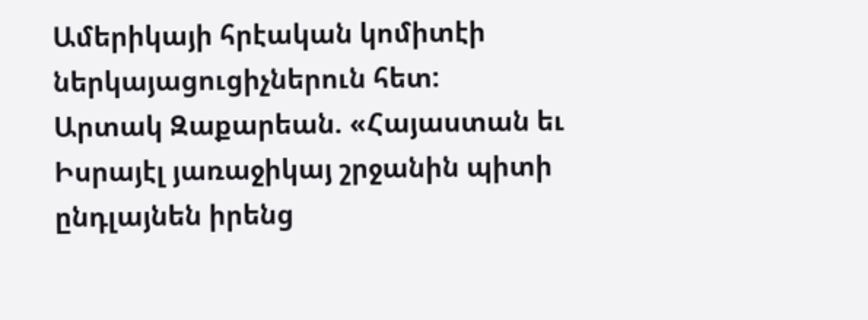Ամերիկայի հրէական կոմիտէի ներկայացուցիչներուն հետ:
Արտակ Զաքարեան. «Հայաստան եւ Իսրայէլ յառաջիկայ շրջանին պիտի ընդլայնեն իրենց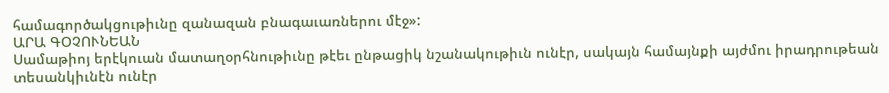համագործակցութիւնը զանազան բնագաւառներու մէջ»:
ԱՐԱ ԳՕՉՈՒՆԵԱՆ
Սամաթիոյ երէկուան մատաղօրհնութիւնը թէեւ ընթացիկ նշանակութիւն ունէր, սակայն համայնքի այժմու իրադրութեան տեսանկիւնէն ունէր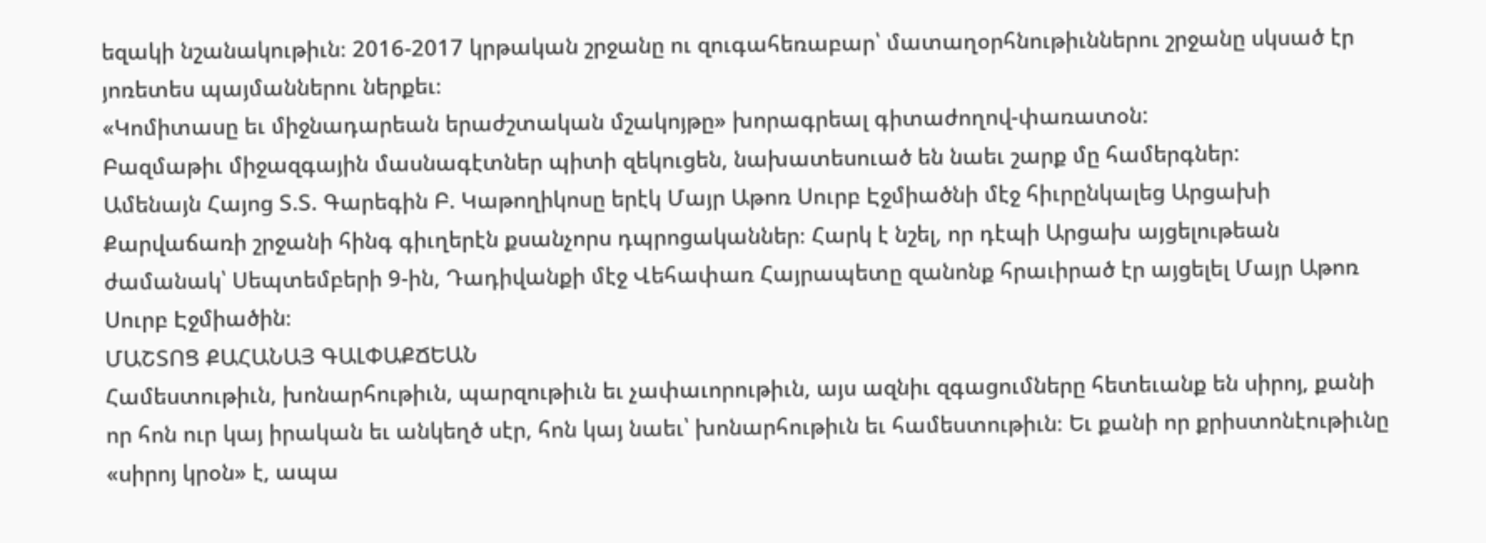եզակի նշանակութիւն։ 2016-2017 կրթական շրջանը ու զուգահեռաբար՝ մատաղօրհնութիւններու շրջանը սկսած էր յոռետես պայմաններու ներքեւ։
«Կոմիտասը եւ միջնադարեան երաժշտական մշակոյթը» խորագրեալ գիտաժողով-փառատօն:
Բազմաթիւ միջազգային մասնագէտներ պիտի զեկուցեն, նախատեսուած են նաեւ շարք մը համերգներ:
Ամենայն Հայոց Տ.Տ. Գարեգին Բ. Կաթողիկոսը երէկ Մայր Աթոռ Սուրբ Էջմիածնի մէջ հիւրընկալեց Արցախի Քարվաճառի շրջանի հինգ գիւղերէն քսանչորս դպրոցականներ։ Հարկ է նշել, որ դէպի Արցախ այցելութեան ժամանակ՝ Սեպտեմբերի 9-ին, Դադիվանքի մէջ Վեհափառ Հայրապետը զանոնք հրաւիրած էր այցելել Մայր Աթոռ Սուրբ Էջմիածին։
ՄԱՇՏՈՑ ՔԱՀԱՆԱՅ ԳԱԼՓԱՔՃԵԱՆ
Համեստութիւն, խոնարհութիւն, պարզութիւն եւ չափաւորութիւն, այս ազնիւ զգացումները հետեւանք են սիրոյ, քանի որ հոն ուր կայ իրական եւ անկեղծ սէր, հոն կայ նաեւ՝ խոնարհութիւն եւ համեստութիւն։ Եւ քանի որ քրիստոնէութիւնը «սիրոյ կրօն» է, ապա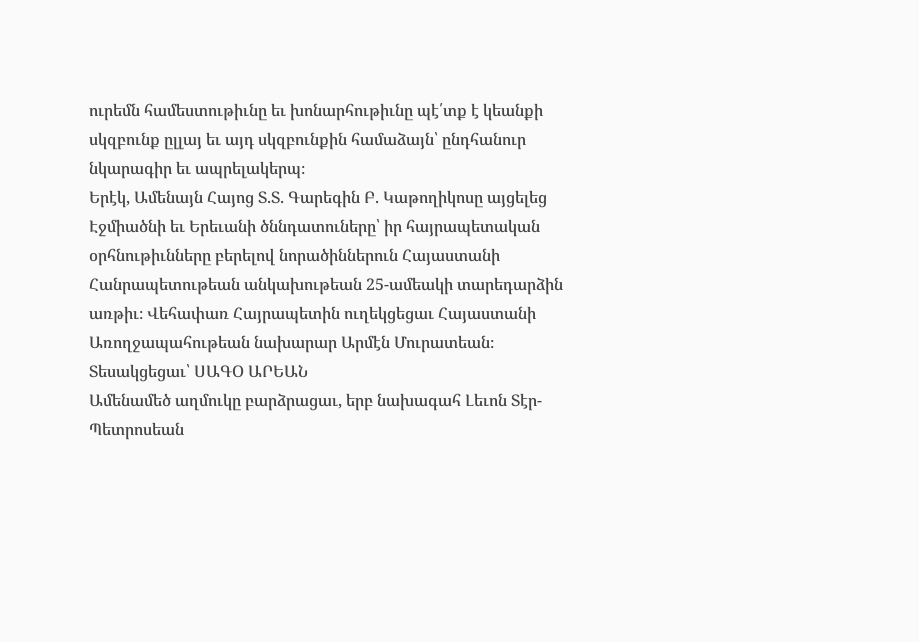ուրեմն համեստութիւնը եւ խոնարհութիւնը պէ՛տք է կեանքի սկզբունք ըլլայ եւ այդ սկզբունքին համաձայն՝ ընդհանուր նկարագիր եւ ապրելակերպ։
Երէկ, Ամենայն Հայոց Տ.Տ. Գարեգին Բ. Կաթողիկոսը այցելեց Էջմիածնի եւ Երեւանի ծննդատուները՝ իր հայրապետական օրհնութիւնները բերելով նորածիններուն Հայաստանի Հանրապետութեան անկախութեան 25-ամեակի տարեդարձին առթիւ։ Վեհափառ Հայրապետին ուղեկցեցաւ Հայաստանի Առողջապահութեան նախարար Արմէն Մուրատեան։
Տեսակցեցաւ՝ ՍԱԳՕ ԱՐԵԱՆ
Ամենամեծ աղմուկը բարձրացաւ, երբ նախագահ Լեւոն Տէր-Պետրոսեան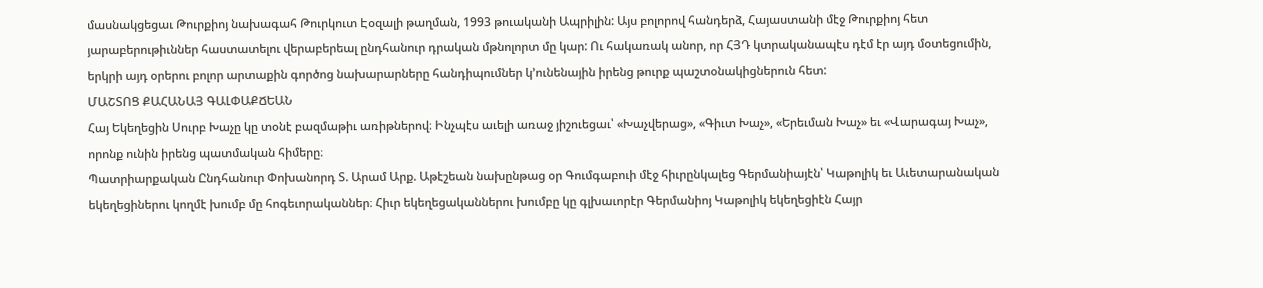մասնակցեցաւ Թուրքիոյ նախագահ Թուրկուտ Էօզալի թաղման, 1993 թուականի Ապրիլին: Այս բոլորով հանդերձ, Հայաստանի մէջ Թուրքիոյ հետ յարաբերութիւններ հաստատելու վերաբերեալ ընդհանուր դրական մթնոլորտ մը կար: Ու հակառակ անոր, որ ՀՅԴ կտրականապէս դէմ էր այդ մօտեցումին, երկրի այդ օրերու բոլոր արտաքին գործոց նախարարները հանդիպումներ կ՚ունենային իրենց թուրք պաշտօնակիցներուն հետ:
ՄԱՇՏՈՑ ՔԱՀԱՆԱՅ ԳԱԼՓԱՔՃԵԱՆ
Հայ Եկեղեցին Սուրբ Խաչը կը տօնէ բազմաթիւ առիթներով։ Ինչպէս աւելի առաջ յիշուեցաւ՝ «Խաչվերաց», «Գիւտ Խաչ», «Երեւման Խաչ» եւ «Վարագայ Խաչ», որոնք ունին իրենց պատմական հիմերը։
Պատրիարքական Ընդհանուր Փոխանորդ Տ. Արամ Արք. Աթէշեան նախընթաց օր Գումգաբուի մէջ հիւրընկալեց Գերմանիայէն՝ Կաթոլիկ եւ Աւետարանական եկեղեցիներու կողմէ խումբ մը հոգեւորականներ։ Հիւր եկեղեցականներու խումբը կը գլխաւորէր Գերմանիոյ Կաթոլիկ եկեղեցիէն Հայր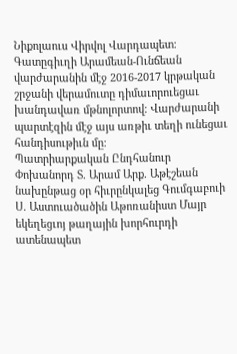Նիքոլաուս Վիրվոլ Վարդապետ։
Գատըգիւղի Արամեան-Ունճեան վարժարանին մէջ 2016-2017 կրթական շրջանի վերամուտը դիմաւորուեցաւ խանդավառ մթնոլորտով։ Վարժարանի պարտէզին մէջ այս առթիւ տեղի ունեցաւ հանդիսութիւն մը։
Պատրիարքական Ընդհանուր Փոխանորդ Տ. Արամ Արք. Աթէշեան նախընթաց օր հիւրընկալեց Գումգաբուի Ս. Աստուածածին Աթոռանիստ Մայր եկեղեցւոյ թաղային խորհուրդի ատենապետ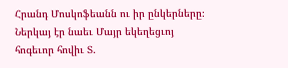Հրանդ Մոսկոֆեանն ու իր ընկերները։ Ներկայ էր նաեւ Մայր եկեղեցւոյ հոգեւոր հովիւ Տ.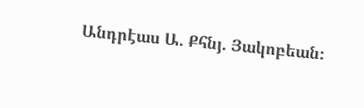Անդրէաս Ա. Քհնյ. Յակոբեան։